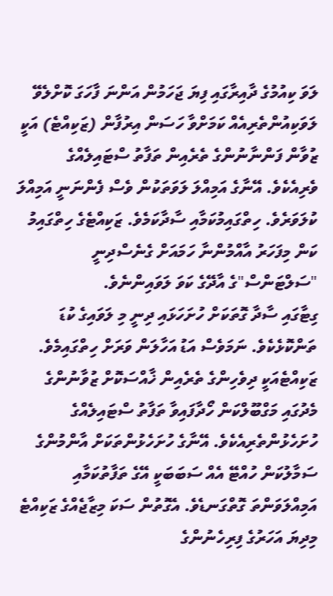ލަވަ ކިއުމުގެ ދާއިރާގައި ފިޔަ ޖަހަމުން އަންނަ ފާހަގަ ކޮށްލެވޭ ލަވަކިއުންތެރިއެއް ކަމަށްވާ ހަސަން އިރުފާން (ޒަކިއްޓެ) އަކީ ޒުވާން ފަންނާނުންގެ ތެރެއިން ތަފާތު ސްޓައިލެއްގެ ވެރިއެކެވެ. އޭނާގެ އަމިއްލަ ލަވަތަކުން ވެސް ފެންނަނީ އަމިއްލަ ކުލަވަރެވެ. ހިތްގައިމުކަމާއި ސާދާކަމެވެ. ޒަކިއްޓެގެ ހިތްގައިމު ކަން މިފަހަރު އާއްމުންނާ ހަމައަށް ގެނެސްދިނީ "ސަލްޓަންސް"ގެ އާދޭގެ ކަވަ ލަވައިންނެވެ.
ގިޓާގައި ސާދާ ގޮތަކަށް ހުށަހަޅައި ދިނީ މި ލަވައިގެ ކުޑަ ތަންކޮޅެކެވެ. ނަމަވެސް އަޑު އަހާލަން ވަރަށް ހިތްގައިމެވެ. ޒަކިއްޓެއަކީ ދިވެހިންގެ ތެރެއިން ޚާއްސަކޮށް ޒުވާނުންގެ މެދުގައި މަގްބޫލްކަން ހޯދާފައިވާ ތަފާތު ސްޓައިލެއްގެ ހުށަހެޅުންތެރިއެކެވެ. އޭނާގެ ހުށަހެޅުންތަކަށް އާންމުންގެ ސަމާލުކަން ހުއްޓޭ އެއް ސަބަބަކީ އޭގެ ތަފާތުކަމާއި އަމިއްލަވަންތަ ގޮތްގަނޑެވެ. އެގޮތުން ސަކަ މިޒާޖެއްގެ ޒަކިއްޓެ މިދިޔަ އަހަރުގެ ފިރިހެނުންގެ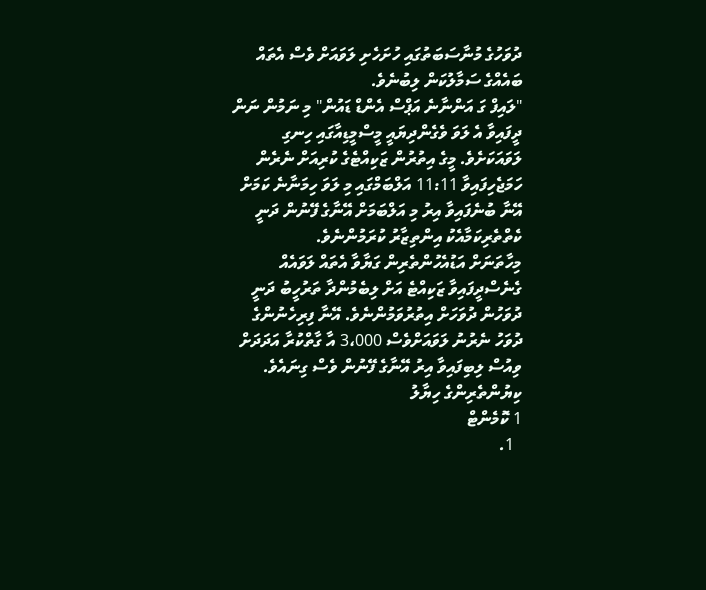ދުވަހުގެ މުނާސަބަތުގައި ހުށަހެށި ލަވައަށް ވެސް އެތައް ބައެއްގެ ސަމާލުކަން ލިބުނެވެ.
"ލައިފް ގަ އަންނާނެ އަޕްސް އެންޑް ޑައުން" މި ނަމުން ނަން ދީފައިވާ އެ ލަވަ ވެގެންދިޔައީ މީސްމީޑިއާގައި ހިނގި ލަވައަކަށެވެ. މީގެ އިތުރުން ޒަކިއްޓެގެ ކުރިއަށް ނެރެން ހަމަޖެހިފައިވާ 11:11 އަލްބަމްގައި މި ލަވަ ހިމަނާނެ ކަމަށް އޭނާ ބުނެފައިވާ އިރު މި އަލްބަމަށް އޭނާގެ ފޭނުން ދަނީ ކެތްތެރިކަމާއެކު އިންތިޒާރު ކުރަމުންނެވެ.
މިހާތަނަށް އަޑުއެހުންތެރިން ގަޔާވާ އެތައް ލަވައެއް ގެނެސްދީފައިވާ ޒަކިއްޓެ އަށް ލިބެމުންދާ ތަރުހީބު ދަނީ ދުވަހުން ދުވަހަށް އިތުރުވަމުންނެވެ. އޭނާ ފިރިހެނުންގެ ދުވަހު ނެރުނު ލަވައަށްވެސް 3،000 އާ ގާތްކުރާ އަދަދަށް ވިއުސް ލިބިފައިވާ އިރު އޭނާގެ ފޭނުން ވެސް ގިނައެވެ.
ކިޔުންތެރިންގެ ހިޔާލު
1 ކޮމެންޓް
  1.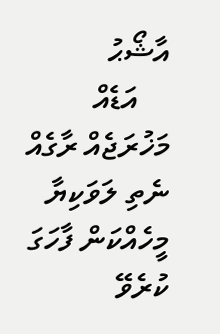އާޝޯޙު
    އަޑެއް މަޚުރަޖެއް ރާގެއް ނެތި ލަވަކިޔާ މީހެއްކަން ފާހަގަ ކުރެވޭ